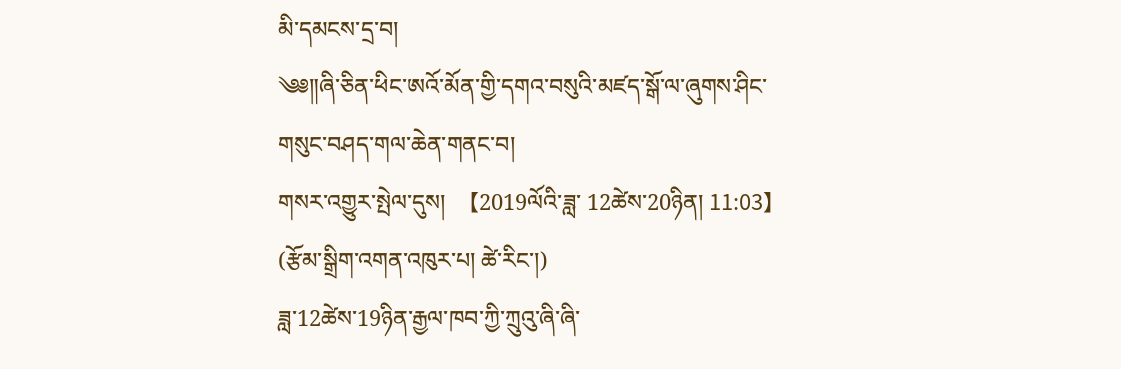མི་དམངས་དྲ་བ།
༄༅༎ཞི་ཅིན་ཕིང་ཨའོ་མོན་གྱི་དགའ་བསུའི་མཛད་སྒོ་ལ་ཞུགས་ཤིང་གསུང་བཤད་གལ་ཆེན་གནང་བ།
གསར་འགྱུར་སྤེལ་དུས།  【2019ལོའི་ཟླ་ 12ཚེས་20ཉིན། 11:03】   (རྩོམ་སྒྲིག་འགན་འཁུར་པ། ཚེ་རིང་།)
ཟླ་12ཚེས་19ཉིན་རྒྱལ་ཁབ་ཀྱི་ཀྲུའུ་ཞི་ཞི་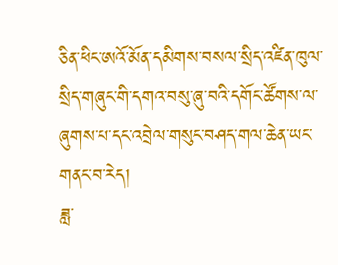ཅིན་ཕིང་ཨའོ་མོན་དམིགས་བསལ་སྲིད་འཛིན་ཁུལ་སྲིད་གཞུང་གི་དགའ་བསུ་ཞུ་བའི་དགོང་ཚོགས་ལ་ཞུགས་པ་དང་འབྲེལ་གསུང་བཤད་གལ་ཆེན་ཡང་གནང་བ་རེད།
ཟླ་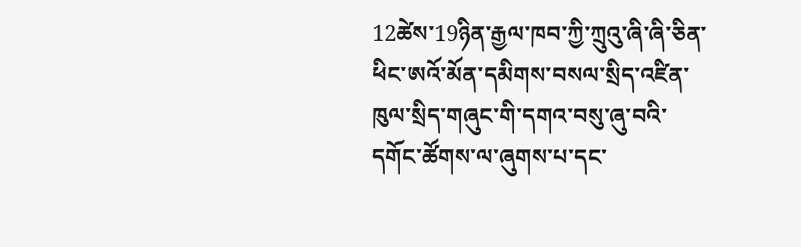12ཚེས་19ཉིན་རྒྱལ་ཁབ་ཀྱི་ཀྲུའུ་ཞི་ཞི་ཅིན་ཕིང་ཨའོ་མོན་དམིགས་བསལ་སྲིད་འཛིན་ཁུལ་སྲིད་གཞུང་གི་དགའ་བསུ་ཞུ་བའི་དགོང་ཚོགས་ལ་ཞུགས་པ་དང་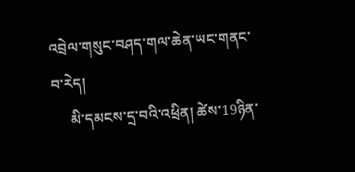འབྲེལ་གསུང་བཤད་གལ་ཆེན་ཡང་གནང་བ་རེད།
     མི་དམངས་དྲ་བའི་འཕྲིན། ཚེས་19ཉིན་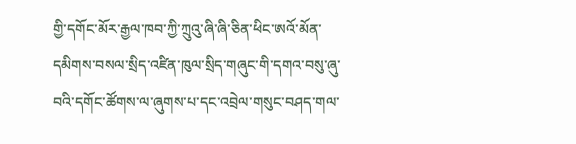གྱི་དགོང་མོར་རྒྱལ་ཁབ་ཀྱི་ཀྲུའུ་ཞི་ཞི་ཅིན་ཕིང་ཨའོ་མོན་དམིགས་བསལ་སྲིད་འཛིན་ཁུལ་སྲིད་གཞུང་གི་དགའ་བསུ་ཞུ་བའི་དགོང་ཚོགས་ལ་ཞུགས་པ་དང་འབྲེལ་གསུང་བཤད་གལ་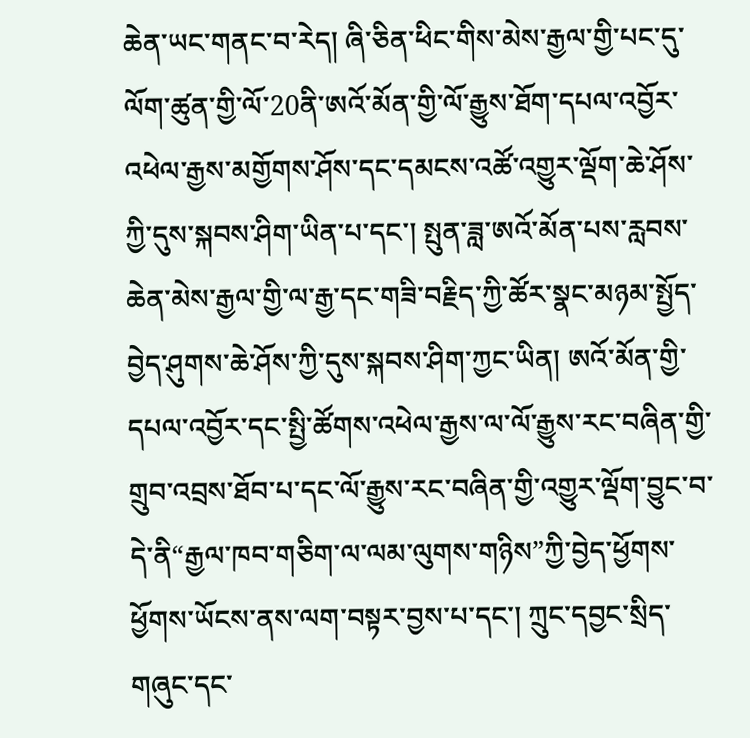ཆེན་ཡང་གནང་བ་རེད། ཞི་ཅིན་ཕིང་གིས་མེས་རྒྱལ་གྱི་པང་དུ་ལོག་ཚུན་གྱི་ལོ་20ནི་ཨའོ་མོན་གྱི་ལོ་རྒྱུས་ཐོག་དཔལ་འབྱོར་འཕེལ་རྒྱས་མགྱོགས་ཤོས་དང་དམངས་འཚོ་འགྱུར་ལྡོག་ཆེ་ཤོས་ཀྱི་དུས་སྐབས་ཤིག་ཡིན་པ་དང་། སྤུན་ཟླ་ཨའོ་མོན་པས་རླབས་ཆེན་མེས་རྒྱལ་གྱི་ལ་རྒྱ་དང་གཟི་བརྗིད་ཀྱི་ཚོར་སྣང་མཉམ་སྤྱོད་བྱེད་ཤུགས་ཆེ་ཤོས་ཀྱི་དུས་སྐབས་ཤིག་ཀྱང་ཡིན། ཨའོ་མོན་གྱི་དཔལ་འབྱོར་དང་སྤྱི་ཚོགས་འཕེལ་རྒྱས་ལ་ལོ་རྒྱུས་རང་བཞིན་གྱི་གྲུབ་འབྲས་ཐོབ་པ་དང་ལོ་རྒྱུས་རང་བཞིན་གྱི་འགྱུར་ལྡོག་བྱུང་བ་དེ་ནི“རྒྱལ་ཁབ་གཅིག་ལ་ལམ་ལུགས་གཉིས”ཀྱི་བྱེད་ཕྱོགས་ཕྱོགས་ཡོངས་ནས་ལག་བསྟར་བྱས་པ་དང་། ཀྲུང་དབྱང་སྲིད་གཞུང་དང་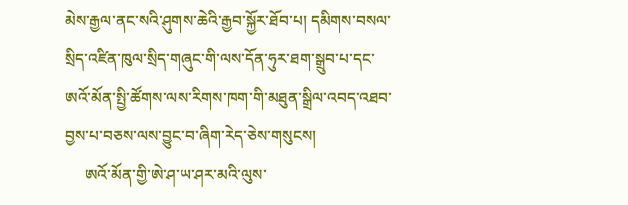མེས་རྒྱལ་ནང་སའི་ཤུགས་ཆེའི་རྒྱབ་སྐྱོར་ཐོབ་པ། དམིགས་བསལ་སྲིད་འཛིན་ཁུལ་སྲིད་གཞུང་གི་ལས་དོན་ཧུར་ཐག་སྒྲུབ་པ་དང་ཨའོ་མོན་སྤྱི་ཚོགས་ལས་རིགས་ཁག་གི་མཐུན་སྒྲིལ་འབད་འཐབ་བྱས་པ་བཅས་ལས་བྱུང་བ་ཞིག་རེད་ཅེས་གསུངས།
     ཨའོ་མོན་གྱི་ཨེ་ཤ་ཡ་ཤར་མའི་ལུས་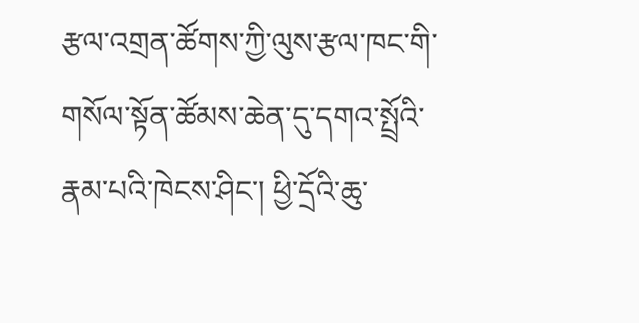རྩལ་འགྲན་ཚོགས་ཀྱི་ལུས་རྩལ་ཁང་གི་གསོལ་སྟོན་ཚོམས་ཆེན་དུ་དགའ་སྤྲོའི་རྣམ་པའི་ཁེངས་ཤིང་། ཕྱི་དྲོའི་ཆུ་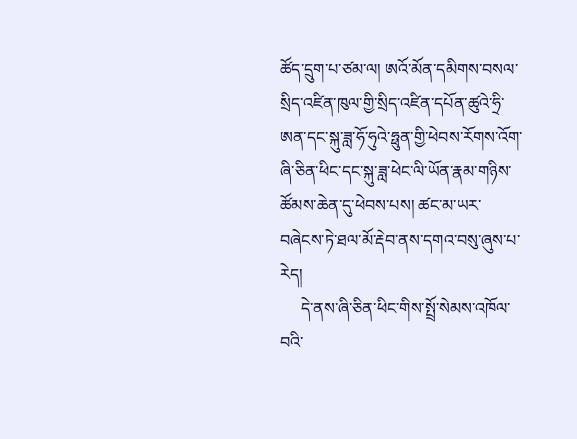ཚོད་དྲུག་པ་ཙམ་ལ། ཨའོ་མོན་དམིགས་བསལ་སྲིད་འཛིན་ཁུལ་གྱི་སྲིད་འཛིན་དཔོན་ཚུའེ་ཧྲི་ཨན་དང་སྐུ་ཟླ་ཧོ་ཧུའེ་ཧྥུན་གྱི་ཕེབས་རོགས་འོག་ཞི་ཅིན་ཕིང་དང་སྐུ་ཟླ་ཕེང་ལི་ཡོན་རྣམ་གཉིས་ཚོམས་ཆེན་དུ་ཕེབས་པས། ཚང་མ་ཡར་བཞེངས་ཏེ་ཐལ་མོ་རྡེབ་ནས་དགའ་བསུ་ཞུས་པ་རེད།
     དེ་ནས་ཞི་ཅིན་ཕིང་གིས་སྤྲོ་སེམས་འཁོལ་བའི་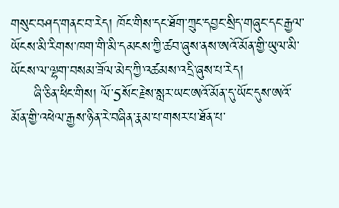གསུང་བཤད་གནང་བ་རེད། ཁོང་གིས་དང་ཐོག་ཀྲུང་དབྱང་སྲིད་གཞུང་དང་རྒྱལ་ཡོངས་མི་རིགས་ཁག་གི་མི་དམངས་ཀྱི་ཚབ་ཞུས་ནས་ཨའོ་མོན་གྱི་ཡུལ་མི་ཡོངས་ལ་ལྷག་བསམ་ཟོལ་མེད་ཀྱི་འཚམས་འདྲི་ཞུས་པ་རེད།
     ཞི་ཅིན་ཕིང་གིས། ལོ་5སོང་རྗེས་སླར་ཡང་ཨའོ་མོན་དུ་ཡོང་དུས་ཨའོ་མོན་གྱི་འཕེལ་རྒྱས་ཉིན་རེ་བཞིན་རྣམ་པ་གསར་པ་ཐོན་པ་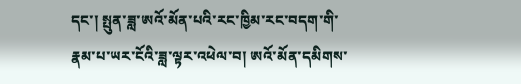དང་། སྤུན་ཟླ་ཨའོ་མོན་པའི་རང་ཁྱིམ་རང་བདག་གི་རྣམ་པ་ཡར་ངོའི་ཟླ་ལྟར་འཕེལ་བ། ཨའོ་མོན་དམིགས་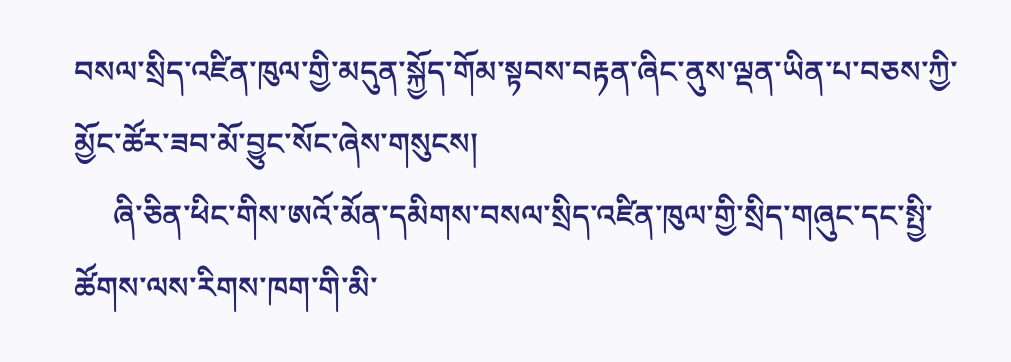བསལ་སྲིད་འཛིན་ཁུལ་གྱི་མདུན་སྐྱོད་གོམ་སྟབས་བརྟན་ཞིང་ནུས་ལྡན་ཡིན་པ་བཅས་ཀྱི་མྱོང་ཚོར་ཟབ་མོ་བྱུང་སོང་ཞེས་གསུངས།
     ཞི་ཅིན་ཕིང་གིས་ཨའོ་མོན་དམིགས་བསལ་སྲིད་འཛིན་ཁུལ་གྱི་སྲིད་གཞུང་དང་སྤྱི་ཚོགས་ལས་རིགས་ཁག་གི་མི་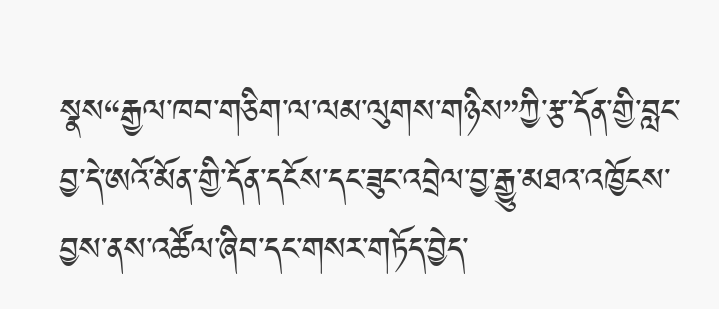སྣས“རྒྱལ་ཁབ་གཅིག་ལ་ལམ་ལུགས་གཉིས”ཀྱི་རྩ་དོན་གྱི་བླང་བྱ་དེ་ཨའོ་མོན་གྱི་དོན་དངོས་དང་ཟུང་འབྲེལ་བྱ་རྒྱུ་མཐའ་འཁྱོངས་བྱས་ནས་འཚོལ་ཞིབ་དང་གསར་གཏོད་བྱེད་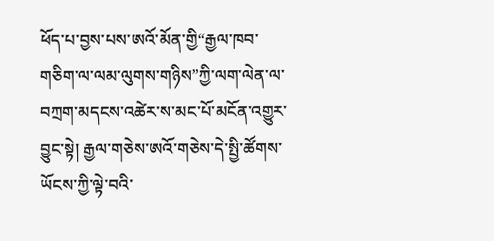ཕོད་པ་བྱས་པས་ཨའོ་མོན་གྱི“རྒྱལ་ཁབ་གཅིག་ལ་ལམ་ལུགས་གཉིས”ཀྱི་ལག་ལེན་ལ་བཀྲག་མདངས་འཚེར་ས་མང་པོ་མངོན་འགྱུར་བྱུང་སྟེ། རྒྱལ་གཅེས་ཨའོ་གཅེས་དེ་སྤྱི་ཚོགས་ཡོངས་ཀྱི་ལྟེ་བའི་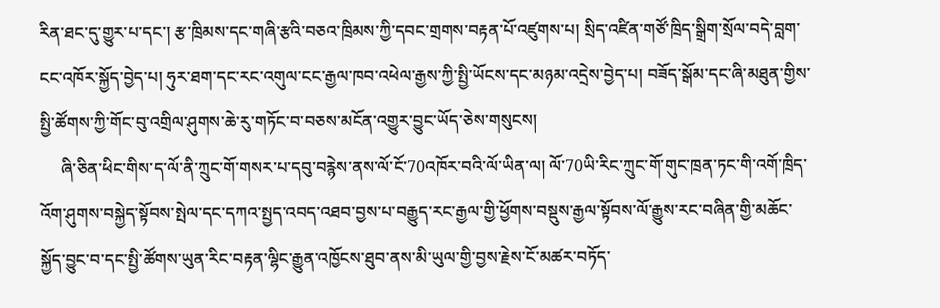རིན་ཐང་དུ་གྱུར་པ་དང་། རྩ་ཁྲིམས་དང་གཞི་རྩའི་བཅའ་ཁྲིམས་ཀྱི་དབང་གྲགས་བརྟན་པོ་འཛུགས་པ། སྲིད་འཛིན་གཙོ་ཁྲིད་སྒྲིག་སྲོལ་བདེ་བླག་ངང་འཁོར་སྐྱོད་བྱེད་པ། ཧུར་ཐག་དང་རང་འགུལ་ངང་རྒྱལ་ཁབ་འཕེལ་རྒྱས་ཀྱི་སྤྱི་ཡོངས་དང་མཉམ་འདྲེས་བྱེད་པ། བཟོད་སྒོམ་དང་ཞི་མཐུན་གྱིས་སྤྱི་ཚོགས་ཀྱི་གོང་བུ་འགྲིལ་ཤུགས་ཆེ་རུ་གཏོང་བ་བཅས་མངོན་འགྱུར་བྱུང་ཡོད་ཅེས་གསུངས།
     ཞི་ཅིན་ཕིང་གིས་ད་ལོ་ནི་ཀྲུང་གོ་གསར་པ་དབུ་བརྙེས་ནས་ལོ་ངོ་70འཁོར་བའི་ལོ་ཡིན་ལ། ལོ་70ཡི་རིང་ཀྲུང་གོ་གུང་ཁྲན་ཏང་གི་འགོ་ཁྲིད་འོག་ཤུགས་བསྐྱེད་སྟོབས་སྤེལ་དང་དཀའ་སྤྱད་འབད་འཐབ་བྱས་པ་བརྒྱུད་རང་རྒྱལ་གྱི་ཕྱོགས་བསྡུས་རྒྱལ་སྟོབས་ལོ་རྒྱུས་རང་བཞིན་གྱི་མཆོང་སྐྱོད་བྱུང་བ་དང་སྤྱི་ཚོགས་ཡུན་རིང་བརྟན་ལྷིང་རྒྱུན་འཁྱོངས་ཐུབ་ནས་མི་ཡུལ་གྱི་བྱས་རྗེས་ངོ་མཚར་བཏོད་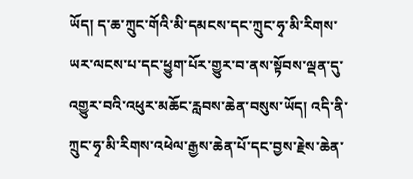ཡོད། ད་ཆ་ཀྲུང་གོའི་མི་དམངས་དང་ཀྲུང་ཧྭ་མི་རིགས་ཡར་ལངས་པ་དང་ཕྱུག་པོར་གྱུར་བ་ནས་སྟོབས་ལྡན་དུ་འགྱུར་བའི་འཕུར་མཆོང་རླབས་ཆེན་བསུས་ཡོད། འདི་ནི་ཀྲུང་ཧྭ་མི་རིགས་འཕེལ་རྒྱས་ཆེན་པོ་དང་བྱས་རྗེས་ཆེན་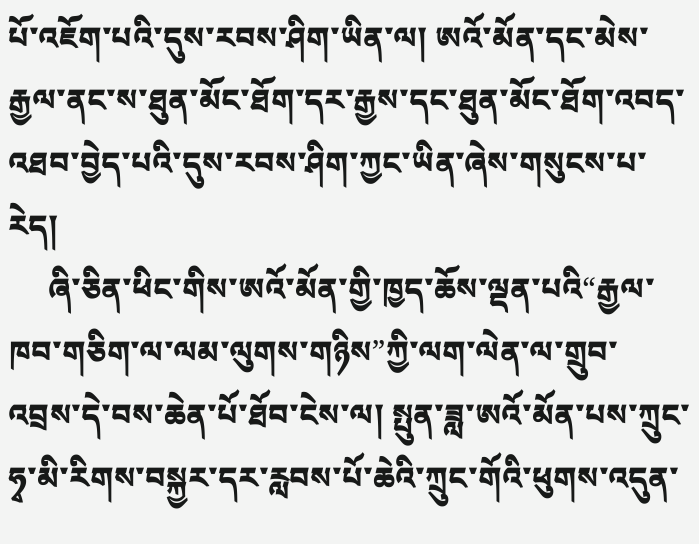པོ་འཇོག་པའི་དུས་རབས་ཤིག་ཡིན་ལ། ཨའོ་མོན་དང་མེས་རྒྱལ་ནང་ས་ཐུན་མོང་ཐོག་དར་རྒྱས་དང་ཐུན་མོང་ཐོག་འབད་འཐབ་བྱེད་པའི་དུས་རབས་ཤིག་ཀྱང་ཡིན་ཞེས་གསུངས་པ་རེད།
     ཞི་ཅིན་ཕིང་གིས་ཨའོ་མོན་གྱི་ཁྱད་ཆོས་ལྡན་པའི“རྒྱལ་ཁབ་གཅིག་ལ་ལམ་ལུགས་གཉིས”ཀྱི་ལག་ལེན་ལ་གྲུབ་འབྲས་དེ་བས་ཆེན་པོ་ཐོབ་ངེས་ལ། སྤུན་ཟླ་ཨའོ་མོན་པས་ཀྲུང་ཧྭ་མི་རིགས་བསྐྱར་དར་རླབས་པོ་ཆེའི་ཀྲུང་གོའི་ཕུགས་འདུན་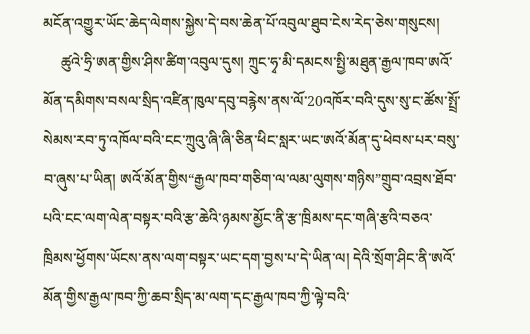མངོན་འགྱུར་ཡོང་ཆེད་ལེགས་སྐྱེས་དེ་བས་ཆེན་པོ་འབུལ་ཐུབ་ངེས་རེད་ཅེས་གསུངས།
     ཚུའེ་ཧྲི་ཨན་གྱིས་ཤིས་ཚིག་འབུལ་དུས། ཀྲུང་ཧྭ་མི་དམངས་སྤྱི་མཐུན་རྒྱལ་ཁབ་ཨའོ་མོན་དམིགས་བསལ་སྲིད་འཛིན་ཁུལ་དབུ་བརྙེས་ནས་ལོ་20འཁོར་བའི་དུས་སུ་ང་ཚོས་སྤྲོ་སེམས་རབ་ཏུ་འཁོལ་བའི་ངང་ཀྲུའུ་ཞི་ཞི་ཅིན་ཕིང་སླར་ཡང་ཨའོ་མོན་དུ་ཕེབས་པར་བསུ་བ་ཞུས་པ་ཡིན། ཨའོ་མོན་གྱིས“རྒྱལ་ཁབ་གཅིག་ལ་ལམ་ལུགས་གཉིས”གྲུབ་འབྲས་ཐོབ་པའི་ངང་ལག་ལེན་བསྟར་བའི་རྩ་ཆེའི་ཉམས་མྱོང་ནི་རྩ་ཁྲིམས་དང་གཞི་རྩའི་བཅའ་ཁྲིམས་ཕྱོགས་ཡོངས་ནས་ལག་བསྟར་ཡང་དག་བྱས་པ་དེ་ཡིན་ལ། དེའི་སྲོག་ཤིང་ནི་ཨའོ་མོན་གྱིས་རྒྱལ་ཁབ་ཀྱི་ཆབ་སྲིད་མ་ལག་དང་རྒྱལ་ཁབ་ཀྱི་ལྟེ་བའི་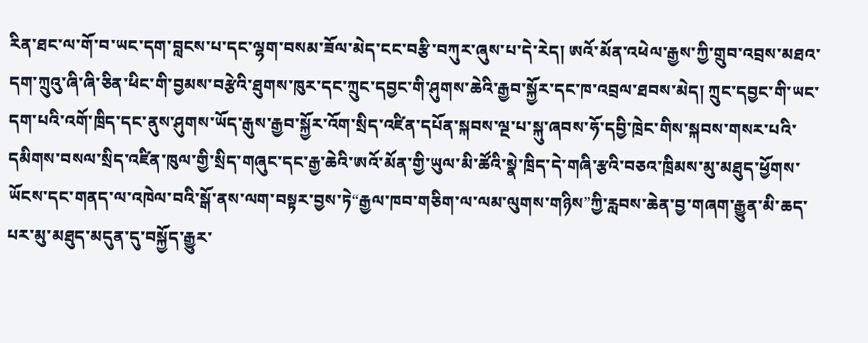རིན་ཐང་ལ་གོ་བ་ཡང་དག་བླངས་པ་དང་ལྷག་བསམ་ཟོལ་མེད་ངང་བརྩི་བཀུར་ཞུས་པ་དེ་རེད། ཨའོ་མོན་འཕེལ་རྒྱས་ཀྱི་གྲུབ་འབྲས་མཐའ་དག་ཀྲུའུ་ཞི་ཞི་ཅིན་ཕིང་གི་བྱམས་བརྩེའི་ཐུགས་ཁུར་དང་ཀྲུང་དབྱང་གི་ཤུགས་ཆེའི་རྒྱབ་སྐྱོར་དང་ཁ་འབྲལ་ཐབས་མེད། ཀྲུང་དབྱང་གི་ཡང་དག་པའི་འགོ་ཁྲིད་དང་ནུས་ཤུགས་ཡོད་རྒུས་རྒྱབ་སྐྱོར་འོག་སྲིད་འཛིན་དཔོན་སྐབས་ལྔ་པ་སྐུ་ཞབས་ཧོ་དབྱི་ཁྲེང་གིས་སྐབས་གསར་པའི་དམིགས་བསལ་སྲིད་འཛིན་ཁུལ་གྱི་སྲིད་གཞུང་དང་རྒྱ་ཆེའི་ཨའོ་མོན་གྱི་ཡུལ་མི་ཚོའི་སྣེ་ཁྲིད་དེ་གཞི་རྩའི་བཅའ་ཁྲིམས་མུ་མཐུད་ཕྱོགས་ཡོངས་དང་གནད་ལ་འཁེལ་བའི་སྒོ་ནས་ལག་བསྟར་བྱས་ཏེ“རྒྱལ་ཁབ་གཅིག་ལ་ལམ་ལུགས་གཉིས”ཀྱི་རླབས་ཆེན་བྱ་གཞག་རྒྱུན་མི་ཆད་པར་མུ་མཐུད་མདུན་དུ་བསྐྱོད་རྒྱུར་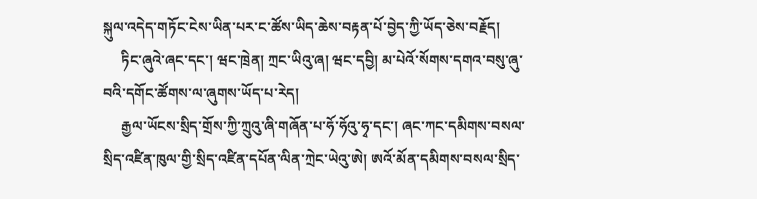སྐུལ་འདེད་གཏོང་ངེས་ཡིན་པར་ང་ཚོས་ཡིད་ཆེས་བརྟན་པོ་བྱེད་ཀྱི་ཡོད་ཅེས་བརྗོད།
     ཏིང་ཞུའེ་ཞང་དང་། ཝང་ཁྲེན། ཀྲང་ཡིའུ་ཞ། ཝང་དབྱི། མ་པེའོ་སོགས་དགའ་བསུ་ཞུ་བའི་དགོང་ཚོགས་ལ་ཞུགས་ཡོད་པ་རེད།
     རྒྱལ་ཡོངས་སྲིད་གྲོས་ཀྱི་ཀྲུའུ་ཞི་གཞོན་པ་ཧོ་ཧོའུ་ཧྭ་དང་། ཞང་ཀང་དམིགས་བསལ་སྲིད་འཛིན་ཁུལ་གྱི་སྲིད་འཛིན་དཔོན་ལིན་ཀྲེང་ཡེའུ་ཨེ། ཨའོ་མོན་དམིགས་བསལ་སྲིད་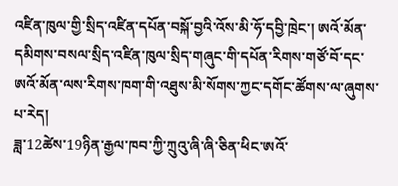འཛིན་ཁུལ་གྱི་སྲིད་འཛིན་དཔོན་བསྐོ་བྱའི་འོས་མི་ཧོ་དབྱི་ཁྲེང་། ཨའོ་མོན་དམིགས་བསལ་སྲིད་འཛིན་ཁུལ་སྲིད་གཞུང་གི་དཔོན་རིགས་གཙོ་བོ་དང་ཨའོ་མོན་ལས་རིགས་ཁག་གི་འཐུས་མི་སོགས་ཀྱང་དགོང་ཚོགས་ལ་ཞུགས་པ་རེད།
ཟླ་12ཚེས་19ཉིན་རྒྱལ་ཁབ་ཀྱི་ཀྲུའུ་ཞི་ཞི་ཅིན་ཕིང་ཨའོ་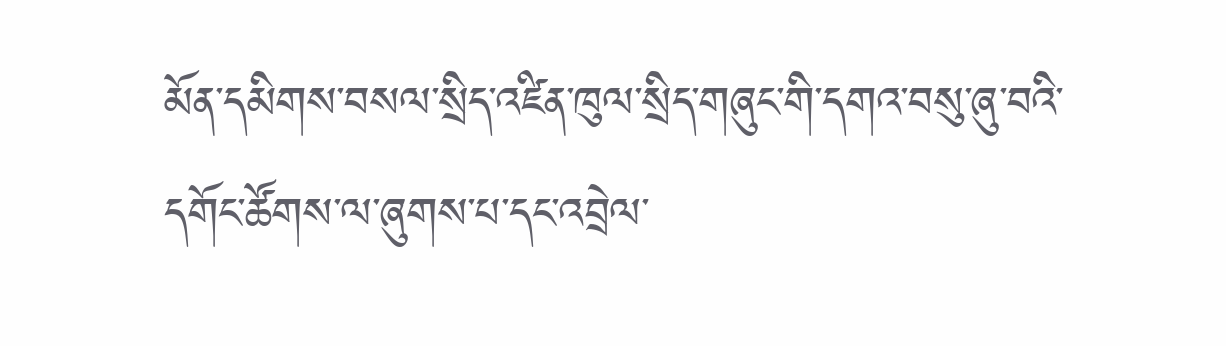མོན་དམིགས་བསལ་སྲིད་འཛིན་ཁུལ་སྲིད་གཞུང་གི་དགའ་བསུ་ཞུ་བའི་དགོང་ཚོགས་ལ་ཞུགས་པ་དང་འབྲེལ་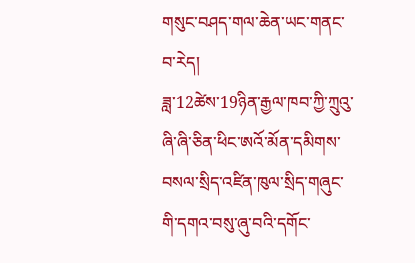གསུང་བཤད་གལ་ཆེན་ཡང་གནང་བ་རེད།
ཟླ་12ཚེས་19ཉིན་རྒྱལ་ཁབ་ཀྱི་ཀྲུའུ་ཞི་ཞི་ཅིན་ཕིང་ཨའོ་མོན་དམིགས་བསལ་སྲིད་འཛིན་ཁུལ་སྲིད་གཞུང་གི་དགའ་བསུ་ཞུ་བའི་དགོང་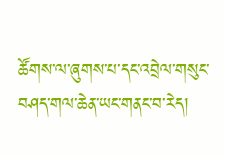ཚོགས་ལ་ཞུགས་པ་དང་འབྲེལ་གསུང་བཤད་གལ་ཆེན་ཡང་གནང་བ་རེད།